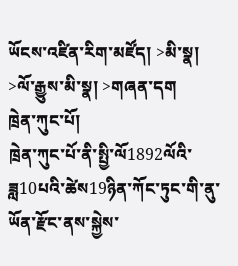ཡོངས་འཛིན་རིག་མཛོད། >མི་སྣ། >ལོ་རྒྱུས་མི་སྣ། >གཞན་དག
ཁྲེན་ཀུང་པོ།
ཁྲེན་ཀུང་པོ་ནི་སྤྱི་ལོ1892ལོའི་ཟླ10པའི་ཚེས19ཉིན་ཀོང་ཏུང་གི་ནུ་ཡོན་རྫོང་ནས་སྐྱེས་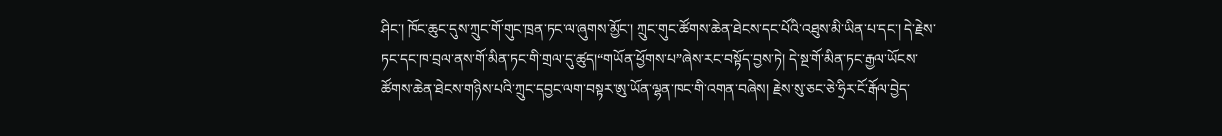ཤིང་། ཁོང་ཆུང་དུས་ཀྲུང་གོ་གུང་ཁྲན་ཏང་ལ་ཞུགས་མྱོང་། ཀྲུང་གུང་ཚོགས་ཆེན་ཐེངས་དང་པོའི་འཐུས་མི་ཡིན་པ་དང་། དེ་རྗེས་ཏང་དང་ཁ་བྲལ་ནས་གོ་མིན་ཏང་གི་གྲལ་དུ་ཚུད།“གཡོན་ཕྱོགས་པ”ཞེས་རང་བསྟོད་བྱས་ཏེ། དེ་སྔ་གོ་མིན་ཏང་རྒྱལ་ཡོངས་ཚོགས་ཆེན་ཐེངས་གཉིས་པའི་ཀྲུང་དབྱང་ལག་བསྟར་ཨུ་ཡོན་ལྷན་ཁང་གི་འགན་བཞེས། རྗེས་སུ་ཅང་ཅེ་ཧྲིར་ངོ་རྒོལ་བྱེད་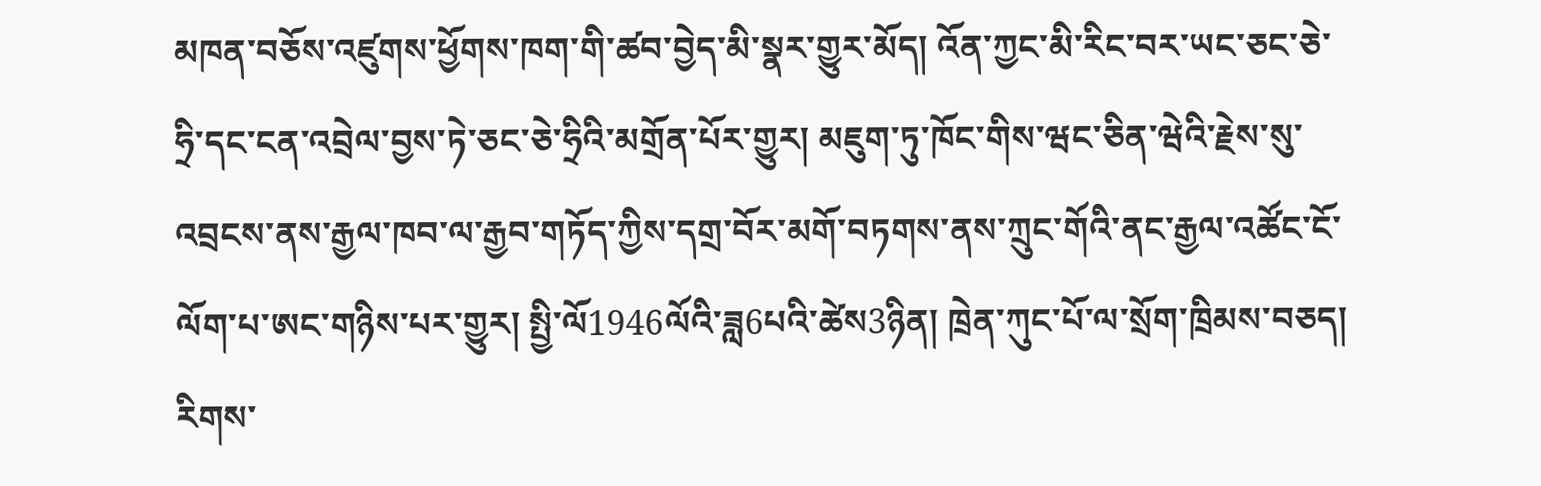མཁན་བཅོས་འཛུགས་ཕྱོགས་ཁག་གི་ཚབ་བྱེད་མི་སྣར་གྱུར་མོད། འོན་ཀྱང་མི་རིང་བར་ཡང་ཅང་ཅེ་ཧྲི་དང་ངན་འབྲེལ་བྱས་ཏེ་ཅང་ཅེ་ཧྲིའི་མགྲོན་པོར་གྱུར། མཇུག་ཏུ་ཁོང་གིས་ཝང་ཅིན་ཝེའི་རྗེས་སུ་འབྲངས་ནས་རྒྱལ་ཁབ་ལ་རྒྱབ་གཏོད་ཀྱིས་དགྲ་བོར་མགོ་བཏགས་ནས་ཀྲུང་གོའི་ནང་རྒྱལ་འཚོང་ངོ་ལོག་པ་ཨང་གཉིས་པར་གྱུར། སྤྱི་ལོ1946ལོའི་ཟླ6པའི་ཚེས3ཉིན། ཁྲེན་ཀུང་པོ་ལ་སྲོག་ཁྲིམས་བཅད།
རིགས་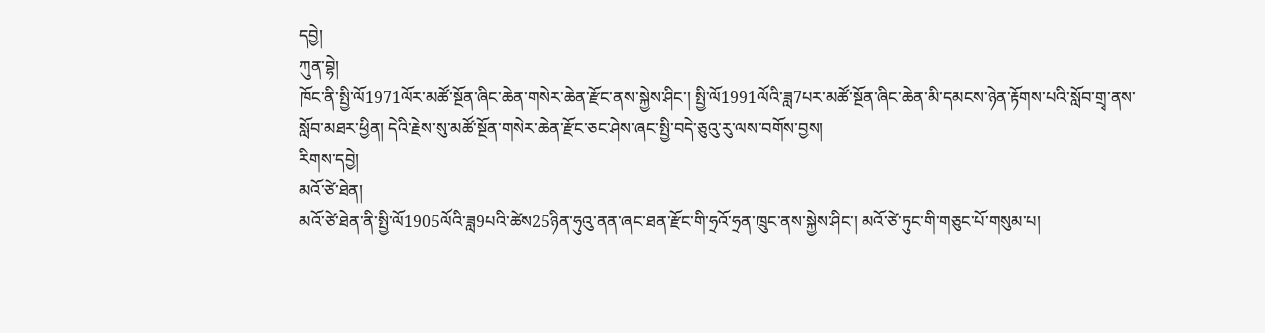དབྱེ།
ཀུན་བྷེ།
ཁོང་ནི་སྤྱི་ལོ1971ལོར་མཚོ་སྔོན་ཞིང་ཆེན་གསེར་ཆེན་རྫོང་ནས་སྐྱེས་ཤིང་། སྤྱི་ལོ1991ལོའི་ཟླ7པར་མཚོ་སྔོན་ཞིང་ཆེན་མི་དམངས་ཉེན་རྟོགས་པའི་སློབ་གྲྭ་ནས་སློབ་མཐར་ཕྱིན། དེའི་རྗེས་སུ་མཚོ་སྔོན་གསེར་ཆེན་རྫོང་ཅང་ཤེས་ཞང་སྤྱི་བདེ་ཅུའུ་རུ་ལས་བགོས་བྱས།
རིགས་དབྱེ།
མའོ་ཙེ་ཐེན།
མའོ་ཙེ་ཐེན་ནི་སྤྱི་ལོ1905ལོའི་ཟླ9པའི་ཚེས25ཉིན་ཧུའུ་ནན་ཞང་ཐན་རྫོང་གི་ཧྲའོ་ཧྲན་ཁྲུང་ནས་སྐྱེས་ཤིང་། མའོ་ཙེ་ཏུང་གི་གཅུང་པོ་གསུམ་པ།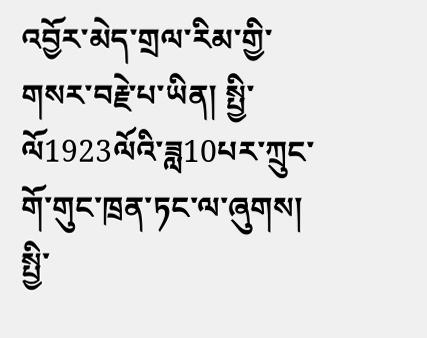འབྱོར་མེད་གྲལ་རིམ་གྱི་གསར་བརྗེ་པ་ཡིན། སྤྱི་ལོ1923ལོའི་ཟླ10པར་ཀྲུང་གོ་གུང་ཁྲན་ཏང་ལ་ཞུགས། སྤྱི་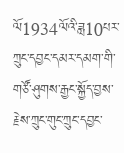ལོ1934ལོའི་ཟླ10པར་ཀྲུང་དབྱང་དམར་དམག་གི་གཙོ་ཤུགས་རྒྱང་སྐྱོད་བྱས་རྗེས་ཀྲུང་གུང་ཀྲུང་དབྱང་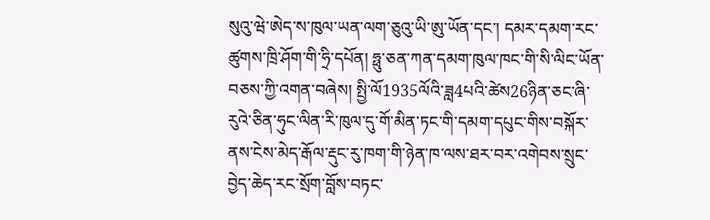སུའུ་ཝེ་ཨེད་ས་ཁུལ་ཡན་ལག་ཅུའུ་ཡི་ཨུ་ཡོན་དང་། དམར་དམག་རང་ཚུགས་ཁྲི་ཤོག་གི་ཧྲི་དཔོན། ཧྥུ་ཅན་ཀན་དམག་ཁུལ་ཁང་གི་སི་ལིང་ཡོན་བཅས་ཀྱི་འགན་བཞེས། སྤྱི་ལོ1935ལོའི་ཟླ4པའི་ཚེས26ཉིན་ཅང་ཞི་རུའེ་ཅིན་ཧུང་ལིན་རི་ཁུལ་དུ་གོ་མིན་ཏང་གི་དམག་དཔུང་གིས་བསྐོར་ནས་ངེས་མེད་རྒོལ་རྡུང་རུ་ཁག་གི་ཉེན་ཁ་ལས་ཐར་བར་འགེབས་སྲུང་བྱེད་ཆེད་རང་སྲོག་བློས་བཏང་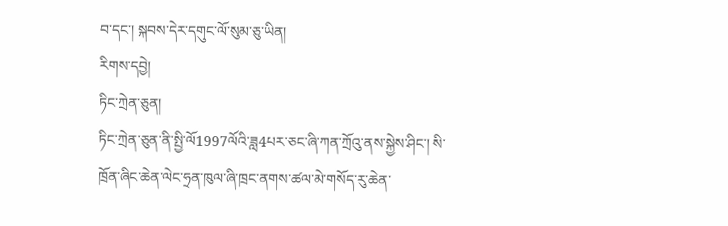བ་དང་། སྐབས་དེར་དགུང་ལོ་སུམ་ཅུ་ཡིན།
རིགས་དབྱེ།
ཏིང་ཀྲེན་ཅུན།
ཏིང་ཀྲེན་ཅུན་ནི་སྤྱི་ལོ1997ལོའི་ཟླ4པར་ཅང་ཞི་ཀན་ཀྲོའུ་ནས་སྐྱེས་ཤིང་། སི་ཁྲོན་ཞིང་ཆེན་ལེང་ཧྲན་ཁུལ་ཞི་ཁྲང་ནགས་ཚལ་མེ་གསོད་རུ་ཆེན་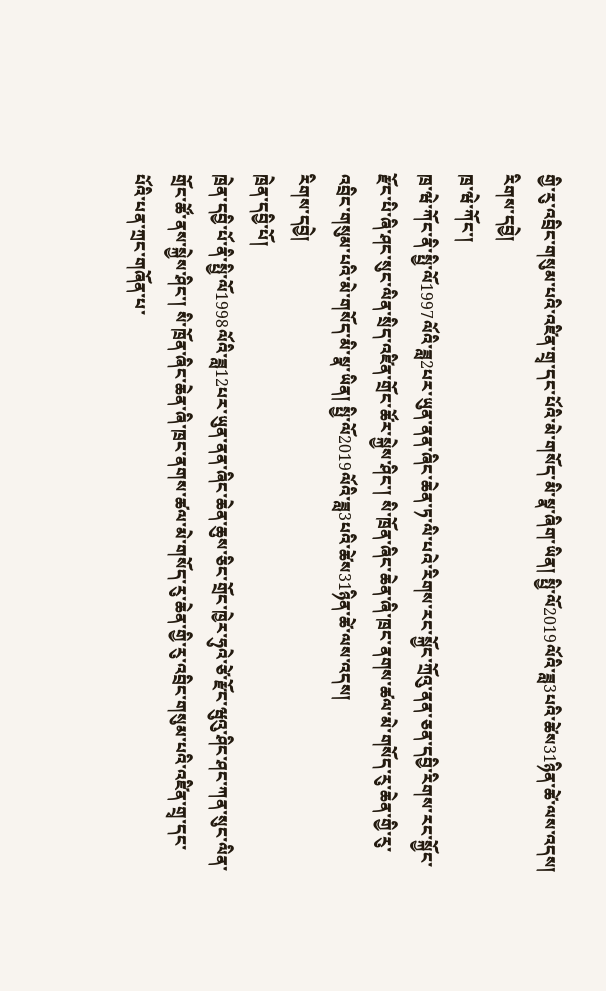གྱི་རུ་འབྲིང་གསུམ་པའི་འཛིན་གྲྭ་དང་པོའི་མེ་གསོད་མི་སྣ་ཞིག་ཡིན། སྤྱི་ལོ2019ལོའི་ཟླ3པའི་ཚེས31ཉིན་ཚེ་ལས་འདས།
རིགས་དབྱེ།
ཁྲ་ཝེ་ཀོང་།
ཁྲ་ཝེ་ཀོང་ནི་སྤྱི་ལོ1997ལོའི་ཟླ2པར་ཡུན་ནན་ཞིང་ཆེན་ཏ་ལི་པའེ་རིགས་རང་སྐྱོང་ཀྲོའུ་ནན་ཅན་དབྱི་རིགས་རང་སྐྱོང་རྫོང་པི་ཞི་ཤང་སུང་ལིན་སྲིད་འཛིན་གྲོང་ཚོར་སྐྱེས་ཤིང་། སི་ཁྲོན་ཞིང་ཆེན་ཞི་ཁྲང་ནགས་ཚལ་མེ་གསོད་རུ་ཆེན་གྱི་རུ་འབྲིང་གསུམ་པའི་མེ་གསོད་མི་སྣ་ཡིན། སྤྱི་ལོ2019ལོའི་ཟླ3པའི་ཚེས31ཉིན་ཚེ་ལས་འདས།
རིགས་དབྱེ།
ཁྲེན་དབྱི་པོ།
ཁྲེན་དབྱི་པོ་ནི་སྤྱི་ལོ1998ལོའི་ཟླ12པར་ཡུན་ནན་ཞིང་ཆེན་ཆུས་ཅིང་གྲོང་ཁྱེར་ཧུའེ་ཙེ་རྫོང་ཝུའུ་ཤིང་ཤང་ཀན་སུང་ལིན་གྲོང་ཚོ་ནས་སྐྱེས་ཤིང་། སི་ཁྲོན་ཞིང་ཆེན་ཞི་ཁྲང་ནགས་ཚལ་མེ་གསོད་རུ་ཆེན་གྱི་རུ་འབྲིང་གསུམ་པའི་འཛིན་གྲྭ་དང་པོའི་པན་ཀྲང་གཞོན་པ་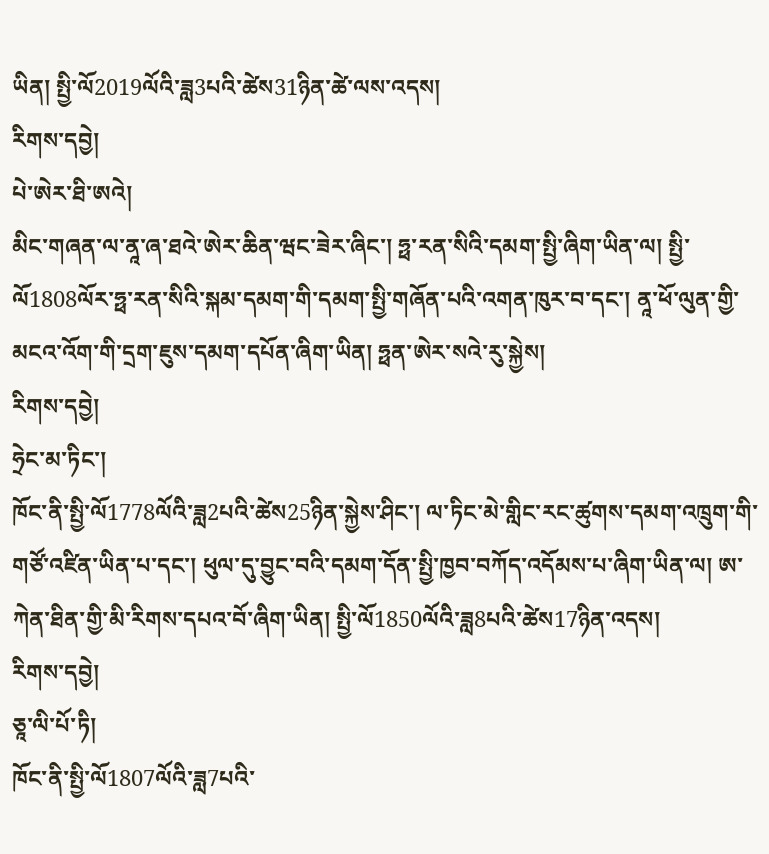ཡིན། སྤྱི་ལོ2019ལོའི་ཟླ3པའི་ཚེས31ཉིན་ཚེ་ལས་འདས།
རིགས་དབྱེ།
པེ་ཨེར་ཐི་ཨའེ།
མིང་གཞན་ལ་ནཱ་ཞ་ཐའེ་ཨེར་ཆིན་ཝང་ཟེར་ཞིང་། ཧྥ་རན་སིའི་དམག་སྤྱི་ཞིག་ཡིན་ལ། སྤྱི་ལོ1808ལོར་ཧྥ་རན་སིའི་སྐམ་དམག་གི་དམག་སྤྱི་གཞོན་པའི་འགན་ཁུར་བ་དང་། ནཱ་ཕོ་ལུན་གྱི་མངའ་འོག་གི་དྲག་ཇུས་དམག་དཔོན་ཞིག་ཡིན། ཧྥན་ཨེར་སའེ་རུ་སྐྱེས།
རིགས་དབྱེ།
ཧྲེང་མ་ཏིང་།
ཁོང་ནི་སྤྱི་ལོ1778ལོའི་ཟླ2པའི་ཚེས25ཉིན་སྐྱེས་ཤིང་། ལ་ཏིང་མེ་གླིང་རང་ཚུགས་དམག་འཁྲུག་གི་གཙོ་འཛིན་ཡིན་པ་དང་། ཕུལ་དུ་བྱུང་བའི་དམག་དོན་སྤྱི་ཁྱབ་བཀོད་འདོམས་པ་ཞིག་ཡིན་ལ། ཨ་ཀེན་ཐིན་གྱི་མི་རིགས་དཔའ་བོ་ཞིག་ཡིན། སྤྱི་ལོ1850ལོའི་ཟླ8པའི་ཚེས17ཉིན་འདས།
རིགས་དབྱེ།
ཅཱ་ལི་པོ་ཏི།
ཁོང་ནི་སྤྱི་ལོ1807ལོའི་ཟླ7པའི་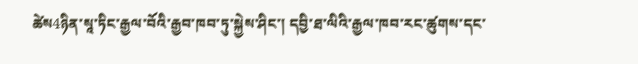ཚེས4ཉིན་སཱ་ཏིང་རྒྱལ་བོའི་རྒྱབ་ཁབ་ཏུ་སྐྱེས་ཤིང་། དབྱི་ཐ་ལིའི་རྒྱལ་ཁབ་རང་ཚུགས་དང་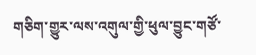གཅིག་གྱུར་ལས་འགུལ་གྱི་ཕུལ་བྱུང་གཙོ་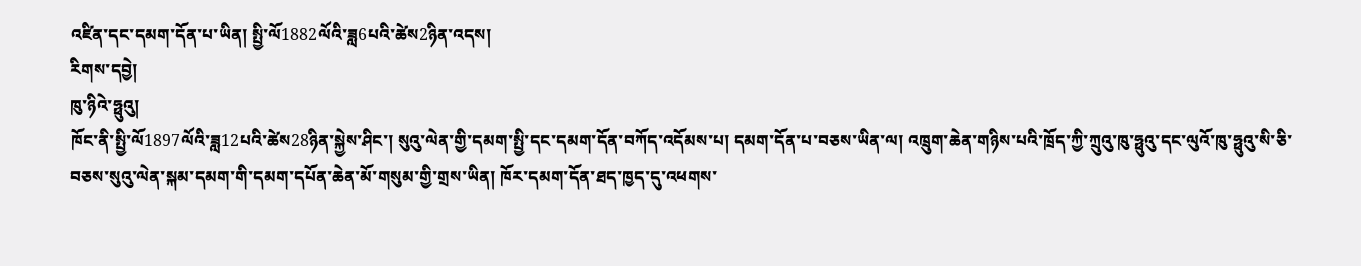འཛིན་དང་དམག་དོན་པ་ཡིན། སྤྱི་ལོ1882ལོའི་ཟླ6པའི་ཚེས2ཉིན་འདས།
རིགས་དབྱེ།
ཁུ་ཉིའེ་ཧྥུའུ།
ཁོང་ནི་སྤྱི་ལོ1897ལོའི་ཟླ12པའི་ཚེས28ཉིན་སྐྱེས་ཤིང་། སུའུ་ལེན་གྱི་དམག་སྤྱི་དང་དམག་དོན་བཀོད་འདོམས་པ། དམག་དོན་པ་བཅས་ཡིན་ལ། འཁྲུག་ཆེན་གཉིས་པའི་ཁྲོད་ཀྱི་ཀྲུའུ་ཁུ་ཧྥུའུ་དང་ལུའོ་ཁུ་ཧྥུའུ་སི་ཅི་བཅས་སུའུ་ལེན་སྐམ་དམག་གི་དམག་དཔོན་ཆེན་མོ་གསུམ་གྱི་གྲས་ཡིན། ཁོར་དམག་དོན་ཐད་ཁྱད་དུ་འཕགས་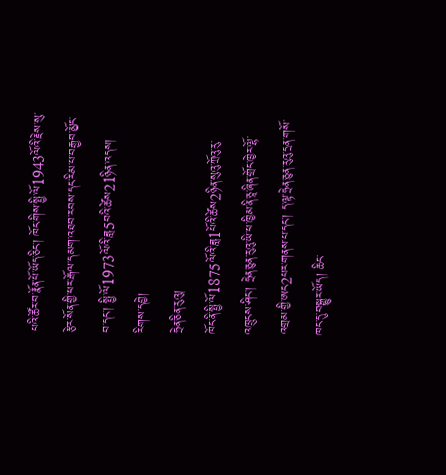པའི་ཚོར་བ་རྣོན་པོ་ཡོད་ཅིང་། ཁོང་གིས་སྤྱི་ལོ1943ལོའི་རྗེས་སུ་རྩེར་སོན་གྱི་ཕར་རྒོལ་དམག་འཐབ་རབས་དང་རིམ་པ་བརྒྱབ་མྱོང་བ་དང་། སྤྱི་ལོ1973ལོའི་ཟླ5བའི་ཚེས21ཉིན་འདས།
རིགས་དབྱེ།
ཧྲེན་ཅིན་རུའུ།
ཁོང་ནི་སྤྱི་ལོ1875ལོའི་ཟླ1པོའི་ཚེས2ཉིན་སུའུ་ཀྲོའུ་རུ་འཁྲུངས་ཤིང་། ཧྲེན་ཅུན་རུའུ་ཡི་ཕ་ཁྱིམ་ནི་ཅཱ་ཞིན་གྲོང་ཁྱེར་ལྷོ་འགྲམ་གྱི་ཨང2པར་གནས་པ་དང་། ད་ལྟ་ཧྲེན་ཅུན་རུའུ་དྲན་གསོ་ཁང་དུ་བསྒྱུར་ཡོད། ཆིང་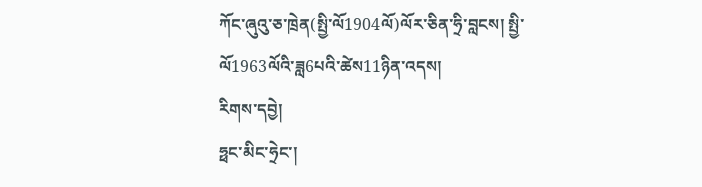ཀོང་ཞུའུ་ཅ་ཁྲེན(སྤྱི་ལོ1904ལོ)ལོར་ཅིན་ཧྲི་བླངས། སྤྱི་ལོ1963ལོའི་ཟླ6པའི་ཚེས11ཉིན་འདས།
རིགས་དབྱེ།
ཧྥང་མིང་ཧྲེང་།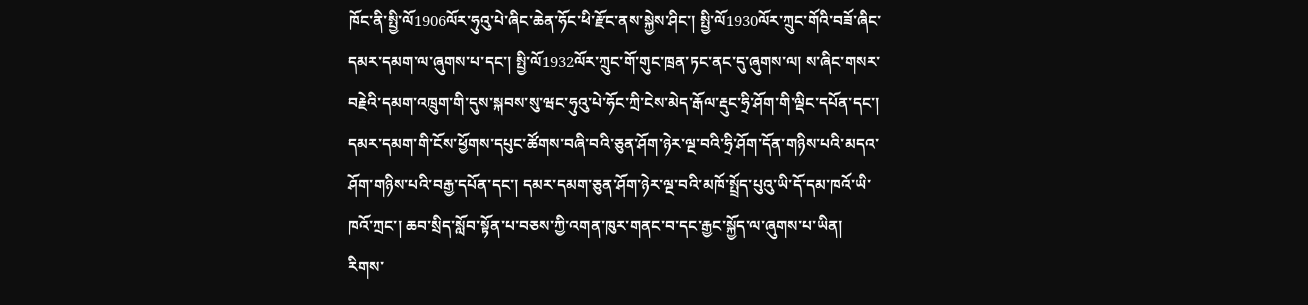ཁོང་ནི་སྤྱི་ལོ1906ལོར་ཧུའུ་པེ་ཞིང་ཆེན་ཧོང་ཕི་རྫོང་ནས་སྐྱེས་ཤིང་། སྤྱི་ལོ1930ལོར་ཀྲུང་གོའི་བཟོ་ཞིང་དམར་དམག་ལ་ཞུགས་པ་དང་། སྤྱི་ལོ1932ལོར་ཀྲུང་གོ་གུང་ཁྲན་ཏང་ནང་དུ་ཞུགས་ལ། ས་ཞིང་གསར་བརྗེའི་དམག་འཁྲུག་གི་དུས་སྐབས་སུ་ཝང་ཧུའུ་པེ་ཧོང་ཀྲི་ངེས་མེད་རྒོལ་རྡུང་ཧྲི་ཤོག་གི་ལྡིང་དཔོན་དང་། དམར་དམག་གི་ངོས་ཕྱོགས་དཔུང་ཚོགས་བཞི་བའི་ཅུན་ཤོག་ཉེར་ལྔ་བའི་ཧྲི་ཤོག་དོན་གཉིས་པའི་མདའ་ཤོག་གཉིས་པའི་བརྒྱ་དཔོན་དང་། དམར་དམག་ཅུན་ཤོག་ཉེར་ལྔ་བའི་མཁོ་སྤྲོད་པུའུ་ཡི་དོ་དམ་ཁའོ་ཡི་ཁའོ་ཀྲང་། ཆབ་སྲིད་སློབ་སྟོན་པ་བཅས་ཀྱི་འགན་ཁུར་གནང་བ་དང་རྒྱང་སྐྱོད་ལ་ཞུགས་པ་ཡིན།
རིགས་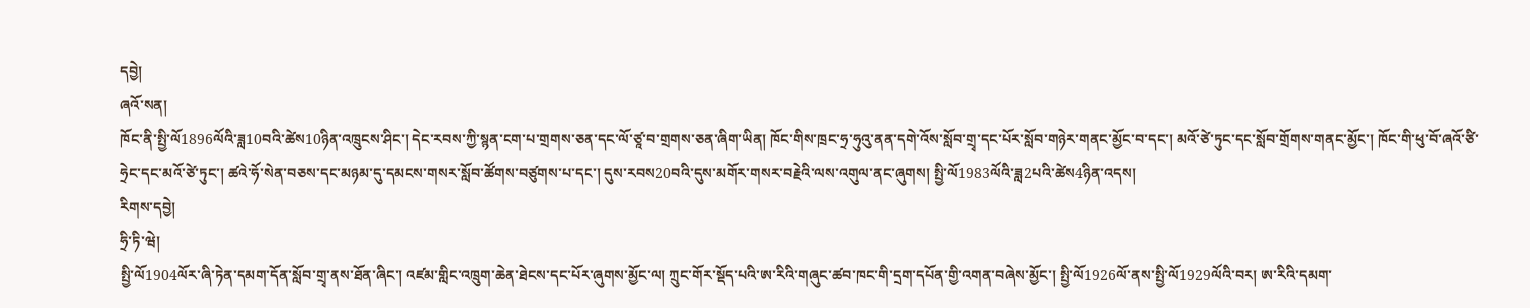དབྱེ།
ཞའོ་སན།
ཁོང་ནི་སྤྱི་ལོ1896ལོའི་ཟླ10བའི་ཚེས10ཉིན་འཁྲུངས་ཤིང་། དེང་རབས་ཀྱི་སྙན་ངག་པ་གྲགས་ཅན་དང་ལོ་ཙཱ་བ་གྲགས་ཅན་ཞིག་ཡིན། ཁོང་གིས་ཁྲང་ཧྲ་ཧུའུ་ནན་དགེ་འོས་སློབ་གྲྭ་དང་པོར་སློབ་གཉེར་གནང་མྱོང་བ་དང་། མའོ་ཙེ་ཏུང་དང་སློབ་གྲོགས་གནང་མྱོང་། ཁོང་གི་ཕུ་བོ་ཞའོ་ཙི་ཧྲེང་དང་མའོ་ཙེ་ཏུང་། ཚའེ་ཧོ་སེན་བཅས་དང་མཉམ་དུ་དམངས་གསར་སློབ་ཚོགས་བཙུགས་པ་དང་། དུས་རབས20བའི་དུས་མགོར་གསར་བརྗེའི་ལས་འགུལ་ནང་ཞུགས། སྤྱི་ལོ1983ལོའི་ཟླ2པའི་ཚེས4ཉིན་འདས།
རིགས་དབྱེ།
ཧྲི་ཏི་ཝེ།
སྤྱི་ལོ1904ལོར་ཞི་ཏེན་དམག་དོན་སློབ་གྲྭ་ནས་ཐོན་ཞིང་། འཛམ་གླིང་འཁྲུག་ཆེན་ཐེངས་དང་པོར་ཞུགས་མྱོང་ལ། ཀྲུང་གོར་སྡོད་པའི་ཨ་རིའི་གཞུང་ཚབ་ཁང་གི་དྲག་དཔོན་གྱི་འགན་བཞེས་མྱོང་། སྤྱི་ལོ1926ལོ་ནས་སྤྱི་ལོ1929ལོའི་བར། ཨ་རིའི་དམག་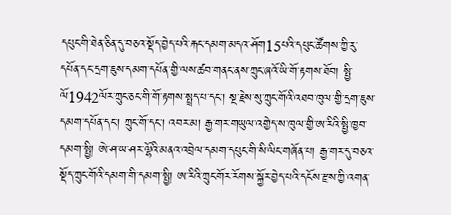དཔུང་གི་ཐེན་ཅིན་དུ་བཅའ་སྡོད་བྱེད་པའི་རྐང་དམག་མདའ་ཤོག15པའི་དཔུང་ཚོགས་ཀྱི་རུ་དཔོན་དང་དྲག་ཇུས་དམག་དཔོན་གྱི་ལས་ཚབ་གནང་ནས་ཀྲུང་ཞའོ་ཡི་གོ་རྟགས་ཐོབ། སྤྱི་ལོ1942ལོར་ཀྲུང་ཅང་གི་གོ་རྟགས་སྤྲད་པ་དང་། སྔ་རྗེས་སུ་ཀྲུང་གོའི་འཐབ་ཁུལ་གྱི་དྲག་ཇུས་དམག་དཔོན་དང་། ཀྲུང་གོ་དང་། འབར་མ། རྒྱ་གར་གཡུལ་འགྱེད་ས་ཁུལ་གྱི་ཨ་རིའི་སྤྱི་ཁྱབ་དམག་སྤྱི། ཨེ་ཤ་ཡ་ཤར་ལྷོའི་མནའ་འབྲེལ་དམག་དཔུང་གི་སི་ལིང་གཞོན་པ། རྒྱ་གར་དུ་བཅའ་སྡོད་ཀྲུང་གོའི་དམག་གི་དམག་སྤྱི། ཨ་རིའི་ཀྲུང་གོར་རོགས་སྐྱོར་བྱེད་པའི་དངོས་རྫས་ཀྱི་འགན་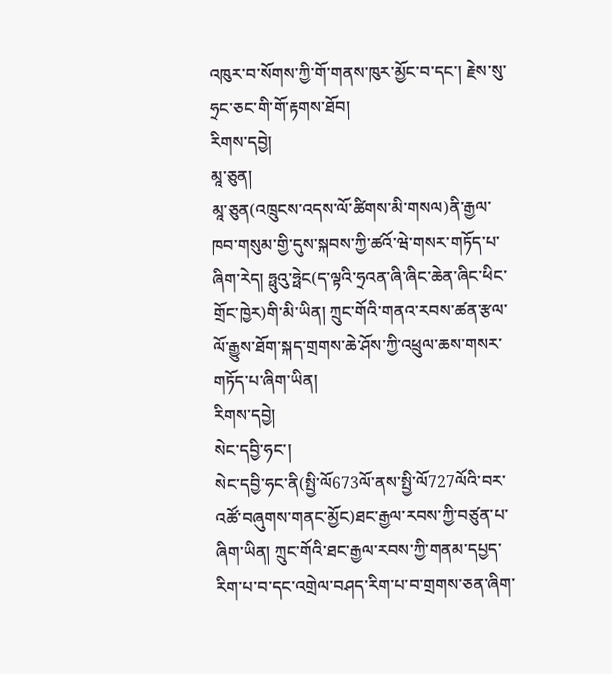འཁུར་བ་སོགས་ཀྱི་གོ་གནས་ཁུར་མྱོང་བ་དང་། རྗེས་སུ་ཧྲང་ཅང་གི་གོ་རྟགས་ཐོབ།
རིགས་དབྱེ།
མཱ་ཅུན།
མཱ་ཅུན(འཁྲུངས་འདས་ལོ་ཚིགས་མི་གསལ)ནི་རྒྱལ་ཁབ་གསུམ་གྱི་དུས་སྐབས་ཀྱི་ཚའོ་ཝེ་གསར་གཏོད་པ་ཞིག་རེད། ཧྥུའུ་ཧྥེང(ད་ལྟའི་ཧྲའན་ཞི་ཞིང་ཆེན་ཞིང་ཕིང་གྲོང་ཁྱེར)གི་མི་ཡིན། ཀྲུང་གོའི་གནའ་རབས་ཚན་རྩལ་ལོ་རྒྱུས་ཐོག་སྐད་གྲགས་ཆེ་ཤོས་ཀྱི་འཕྲུལ་ཆས་གསར་གཏོད་པ་ཞིག་ཡིན།
རིགས་དབྱེ།
སེང་དབྱི་ཧང་།
སེང་དབྱི་ཧང་ནི(སྤྱི་ལོ673ལོ་ནས་སྤྱི་ལོ727ལོའི་བར་འཚོ་བཞུགས་གནང་མྱོང)ཐང་རྒྱལ་རབས་ཀྱི་བཙུན་པ་ཞིག་ཡིན། ཀྲུང་གོའི་ཐང་རྒྱལ་རབས་ཀྱི་གནམ་དཔྱད་རིག་པ་བ་དང་འགྲེལ་བཤད་རིག་པ་བ་གྲགས་ཅན་ཞིག་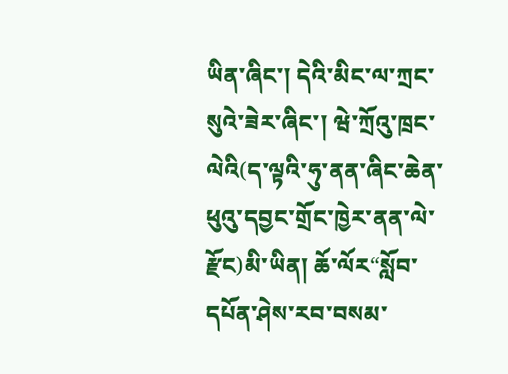ཡིན་ཞིང་། དེའི་མིང་ལ་ཀྲང་སུའེ་ཟེར་ཞིང་། ཝེ་ཀྲོའུ་ཁྲང་ལེའི(ད་ལྟའི་ཧུ་ནན་ཞིང་ཆེན་ཕུའུ་དབྱང་གྲོང་ཁྱེར་ནན་ལེ་རྫོང)མི་ཡིན། ཆོ་ལོར“སློབ་དཔོན་ཤེས་རབ་བསམ་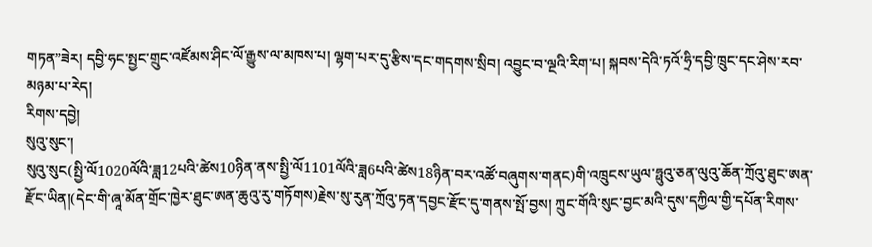གཏན”ཟེར། དབྱི་ཧང་སྤྱང་གྲུང་འཛོམས་ཤིང་ལོ་རྒྱུས་ལ་མཁས་པ། ལྷག་པར་དུ་རྩིས་དང་གདགས་སྲིབ། འབྱུང་བ་ལྔའི་རིག་པ། སྐབས་དེའི་ཏའོ་ཧྲི་དབྱི་ཁྲུང་དང་ཤེས་རབ་མཉམ་པ་རེད།
རིགས་དབྱེ།
སུའུ་སུང་།
སུའུ་སུང(སྤྱི་ལོ1020ལོའི་ཟླ12པའི་ཚེས10ཉིན་ནས་སྤྱི་ལོ1101ལོའི་ཟླ6པའི་ཚེས18ཉིན་བར་འཚོ་བཞུགས་གནང)གི་འཁྲུངས་ཡུལ་ཧྥུའུ་ཅན་ལུའུ་ཆོན་ཀྲོའུ་ཐུང་ཨན་རྫོང་ཡིན།(དེང་གི་ཞཱ་མོན་གྲོང་ཁྱེར་ཐུང་ཨན་ཆུའུ་རུ་གཏོགས)རྗེས་སུ་རུན་ཀྲོའུ་ཏན་དབྱང་རྫོང་དུ་གནས་སྤོ་བྱས། ཀྲུང་གོའི་སུང་བྱང་མའི་དུས་དཀྱིལ་གྱི་དཔོན་རིགས་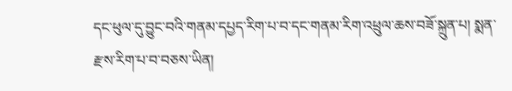དང་ཕུལ་དུ་བྱུང་བའི་གནམ་དཔྱད་རིག་པ་བ་དང་གནམ་རིག་འཕྲུལ་ཆས་བཟོ་སྐྲུན་པ། སྨན་རྫས་རིག་པ་བ་བཅས་ཡིན།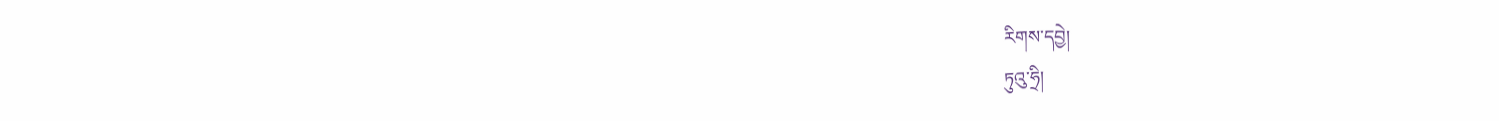རིགས་དབྱེ།
ཏུའུ་ཧྲི།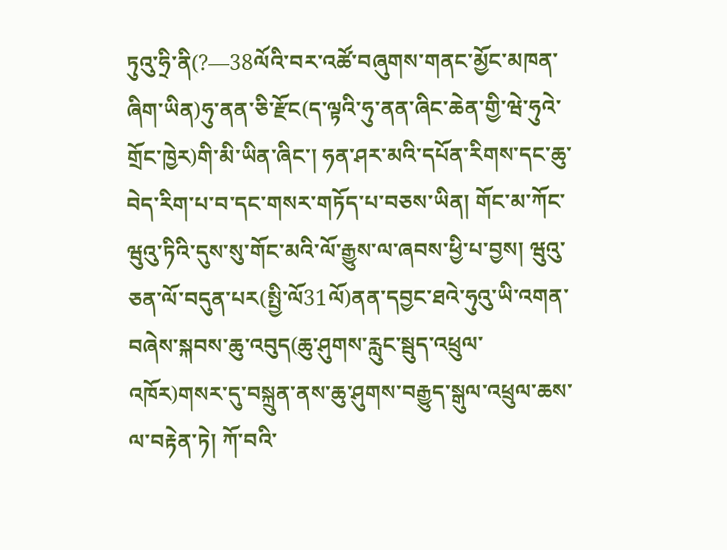ཏུའུ་ཧྲི་ནི(?—38ལོའི་བར་འཚོ་བཞུགས་གནང་མྱོང་མཁན་ཞིག་ཡིན)ཧུ་ནན་ཅི་རྫོང(ད་ལྟའི་ཧུ་ནན་ཞིང་ཆེན་གྱི་ཝེ་ཧུའེ་གྲོང་ཁྱེར)གི་མི་ཡིན་ཞིང་། ཧན་ཤར་མའི་དཔོན་རིགས་དང་ཆུ་བེད་རིག་པ་བ་དང་གསར་གཏོད་པ་བཅས་ཡིན། གོང་མ་ཀོང་ཝུའུ་ཏིའི་དུས་སུ་གོང་མའི་ལོ་རྒྱུས་ལ་ཞབས་ཕྱི་པ་བྱས། ཝུའུ་ཅན་ལོ་བདུན་པར(སྤྱི་ལོ31ལོ)ནན་དབྱང་ཐའེ་ཧུའུ་ཡི་འགན་བཞེས་སྐབས་ཆུ་འབུད(ཆུ་ཤུགས་རླུང་སྦུད་འཕྲུལ་འཁོར)གསར་དུ་བསྐྲུན་ནས་ཆུ་ཤུགས་བརྒྱུད་སྒུལ་འཕྲུལ་ཆས་ལ་བརྟེན་ཏེ། ཀོ་བའི་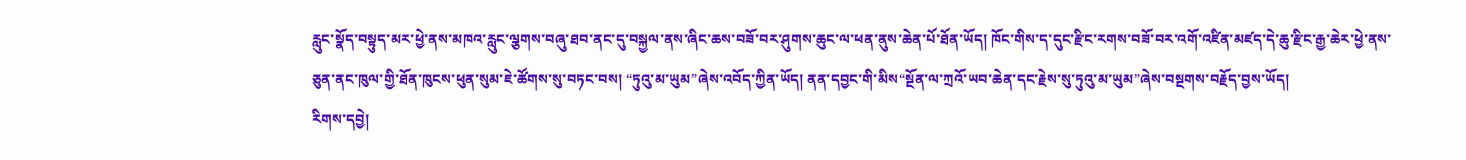རླུང་སྣོད་བསྟུད་མར་ཕྱེ་ནས་མཁའ་རླུང་ལྕགས་བཞུ་ཐབ་ནང་དུ་བསྐྱལ་ནས་ཞིང་ཆས་བཟོ་བར་ཤུགས་ཆུང་ལ་ཕན་ནུས་ཆེན་པོ་ཐོན་ཡོད། ཁོང་གིས་ད་དུང་རྫིང་རགས་བཟོ་བར་འགོ་འཛིན་མཛད་དེ་ཆུ་རྫིང་རྒྱ་ཆེར་ཕྱེ་ནས་ཅུན་ནང་ཁུལ་གྱི་ཐོན་ཁུངས་ཕུན་སུམ་ཇེ་ཚོགས་སུ་བཏང་བས། “ཏུའུ་མ་ཡུམ”ཞེས་འབོད་ཀྱིན་ཡོད། ནན་དབྱང་གི་མིས“སྔོན་ལ་ཀྲའོ་ཡབ་ཆེན་དང་རྗེས་སུ་ཏུའུ་མ་ཡུམ”ཞེས་བསྔགས་བརྗོད་བྱས་ཡོད།
རིགས་དབྱེ།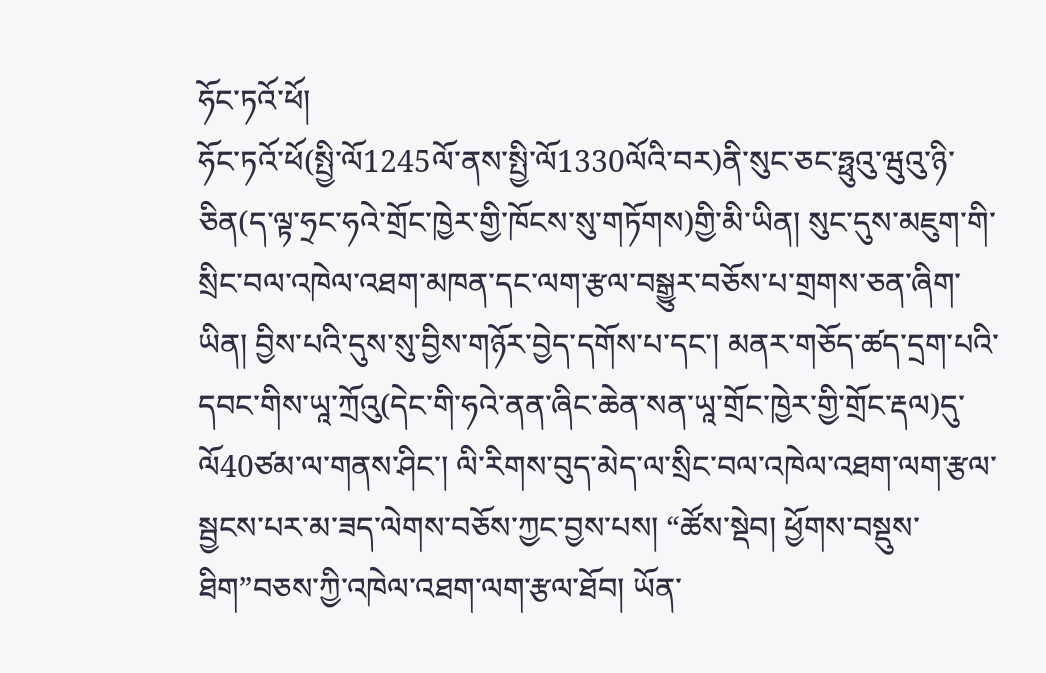ཧོང་ཏའོ་ཕོ།
ཧོང་ཏའོ་ཕོ(སྤྱི་ལོ1245ལོ་ནས་སྤྱི་ལོ1330ལོའི་བར)ནི་སུང་ཅང་ཧྥུའུ་ཝུའུ་ཉི་ཅིན(ད་ལྟ་ཧྲང་ཧའེ་གྲོང་ཁྱེར་གྱི་ཁོངས་སུ་གཏོགས)གྱི་མི་ཡིན། སུང་དུས་མཇུག་གི་སྲིང་བལ་འཁེལ་འཐག་མཁན་དང་ལག་རྩལ་བསྒྱུར་བཅོས་པ་གྲགས་ཅན་ཞིག་ཡིན། བྱིས་པའི་དུས་སུ་བྱིས་གཉོར་བྱེད་དགོས་པ་དང་། མནར་གཅོད་ཚད་དྲག་པའི་དབང་གིས་ཡཱ་ཀྲོའུ(དེང་གི་ཧའེ་ནན་ཞིང་ཆེན་སན་ཡཱ་གྲོང་ཁྱེར་གྱི་གྲོང་རྡལ)དུ་ལོ40ཙམ་ལ་གནས་ཤིང་། ལི་རིགས་བུད་མེད་ལ་སྲིང་བལ་འཁེལ་འཐག་ལག་རྩལ་སྦྱངས་པར་མ་ཟད་ལེགས་བཅོས་ཀྱང་བྱས་པས། “ཚོས་སྡེབ། ཕྱོགས་བསྡུས་ཐིག”བཅས་ཀྱི་འཁེལ་འཐག་ལག་རྩལ་ཐོབ། ཡོན་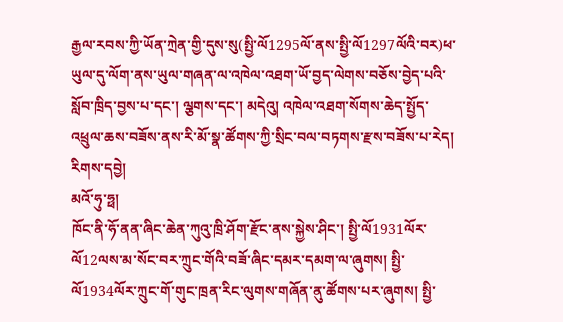རྒྱལ་རབས་ཀྱི་ཡོན་ཀྲེན་གྱི་དུས་སུ(སྤྱི་ལོ1295ལོ་ནས་སྤྱི་ལོ1297ལོའི་བར)ཕ་ཡུལ་དུ་ལོག་ནས་ཡུལ་གཞན་ལ་འཁེལ་འཐག་ཡོ་བྱད་ལེགས་བཅོས་བྱེད་པའི་སློབ་ཁྲིད་བྱས་པ་དང་། ལྕགས་དང་། མདེའུ། འཁེལ་འཐག་སོགས་ཆེད་སྤྱོད་འཕྲུལ་ཆས་བཟོས་ནས་རི་མོ་སྣ་ཚོགས་ཀྱི་སྲིང་བལ་བཏགས་རྫས་བཟོས་པ་རེད།
རིགས་དབྱེ།
མའོ་ཧུ་ཧྥ།
ཁོང་ནི་ཧོ་ནན་ཞིང་ཆེན་ཀུའུ་ཁྲི་ཤོག་རྫོང་ནས་སྐྱེས་ཤིང་། སྤྱི་ལོ1931ལོར་ལོ12ལས་མ་སོང་བར་ཀྲུང་གོའི་བཟོ་ཞིང་དམར་དམག་ལ་ཞུགས། སྤྱི་ལོ1934ལོར་ཀྲུང་གོ་གུང་ཁྲན་རིང་ལུགས་གཞོན་ནུ་ཚོགས་པར་ཞུགས། སྤྱི་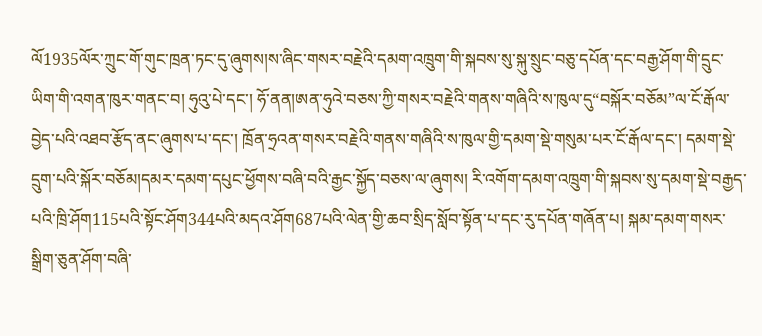ལོ1935ལོར་ཀྲུང་གོ་གུང་ཁྲན་ཏང་དུ་ཞུགས།ས་ཞིང་གསར་བརྗེའི་དམག་འཁྲུག་གི་སྐབས་སུ་སྐུ་སྲུང་བཅུ་དཔོན་དང་བརྒྱ་ཤོག་གི་དྲུང་ཡིག་གི་འགན་ཁུར་གནང་བ། ཧུའུ་པེ་དང་། ཧོ་ནན།ཨན་ཧུའེ་བཅས་ཀྱི་གསར་བརྗེའི་གནས་གཞིའི་ས་ཁུལ་དུ“བསྐོར་བཅོམ”ལ་ངོ་རྒོལ་བྱེད་པའི་འཐབ་རྩོད་ནང་ཞུགས་པ་དང་། ཁྲོན་ཧྲའན་གསར་བརྗེའི་གནས་གཞིའི་ས་ཁུལ་གྱི་དམག་སྡེ་གསུམ་པར་ངོ་རྒོལ་དང་། དམག་སྡེ་དྲུག་པའི་སྐོར་བཅོམ།དམར་དམག་དཔུང་ཕྱོགས་བཞི་བའི་རྒྱང་སྐྱོད་བཅས་ལ་ཞུགས། རི་འགོག་དམག་འཁྲུག་གི་སྐབས་སུ་དམག་སྡེ་བརྒྱད་པའི་ཁྲི་ཤོག115པའི་སྟོང་ཤོག344པའི་མདའ་ཤོག687པའི་ལེན་གྱི་ཆབ་སྲིད་སློབ་སྟོན་པ་དང་རུ་དཔོན་གཞོན་པ། སྐམ་དམག་གསར་སྒྲིག་ཅུན་ཤོག་བཞི་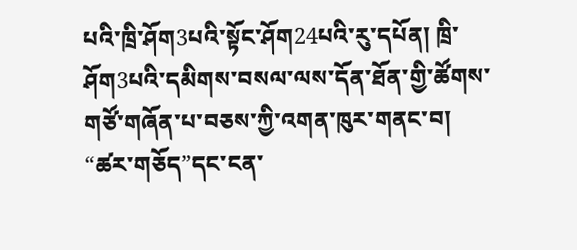པའི་ཁྲི་ཤོག3པའི་སྟོང་ཤོག24པའི་རུ་དཔོན། ཁྲི་ཤོག3པའི་དམིགས་བསལ་ལས་དོན་ཐོན་གྱི་ཚོགས་གཙོ་གཞོན་པ་བཅས་ཀྱི་འགན་ཁུར་གནང་བ། “ཚར་གཅོད”དང་ངན་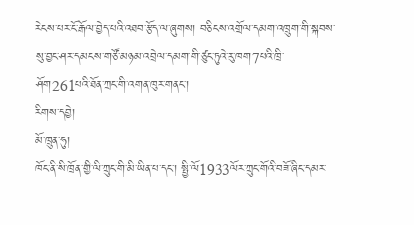རེངས་པར་ངོ་རྒོལ་བྱེད་པའི་འཐབ་རྩོད་ལ་ཞུགས། བཅིངས་འགྲོལ་དམག་འཁྲུག་གི་སྐབས་སུ་བྱང་ཤར་དམངས་གཙོ་མཉམ་འབྲེལ་དམག་གི་ཙུང་ཏུའེ་རུ་ཁག7པའི་ཁྲི་ཤོག261པའི་ཐོན་ཀྲང་གི་འགན་ཁུར་གནང་།
རིགས་དབྱེ།
མོ་ཁྲུན་ཧུ།
ཁོང་ནི་སི་ཁྲོན་གྱི་ལི་ཀྲུང་གི་མི་ཡིན་པ་དང་། སྤྱི་ལོ1933ལོར་ཀྲུང་གོའི་བཟོ་ཞིང་དམར་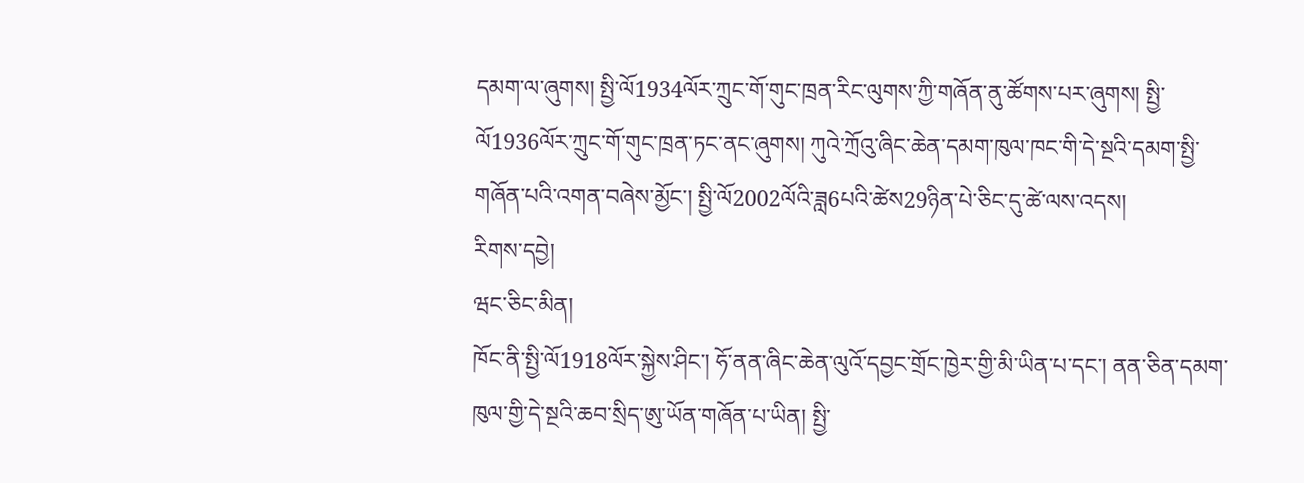དམག་ལ་ཞུགས། སྤྱི་ལོ1934ལོར་ཀྲུང་གོ་གུང་ཁྲན་རིང་ལུགས་ཀྱི་གཞོན་ནུ་ཚོགས་པར་ཞུགས། སྤྱི་ལོ1936ལོར་ཀྲུང་གོ་གུང་ཁྲན་ཏང་ནང་ཞུགས། ཀུའེ་ཀྲོའུ་ཞིང་ཆེན་དམག་ཁུལ་ཁང་གི་དེ་སྔའི་དམག་སྤྱི་གཞོན་པའི་འགན་བཞེས་མྱོང་། སྤྱི་ལོ2002ལོའི་ཟླ6པའི་ཚེས29ཉིན་པེ་ཅིང་དུ་ཚེ་ལས་འདས།
རིགས་དབྱེ།
ཝང་ཅིང་མིན།
ཁོང་ནི་སྤྱི་ལོ1918ལོར་སྐྱེས་ཤིང་། ཧོ་ནན་ཞིང་ཆེན་ལུའོ་དབྱང་གྲོང་ཁྱེར་གྱི་མི་ཡིན་པ་དང་། ནན་ཅིན་དམག་ཁུལ་གྱི་དེ་སྔའི་ཆབ་སྲིད་ཨུ་ཡོན་གཞོན་པ་ཡིན། སྤྱི་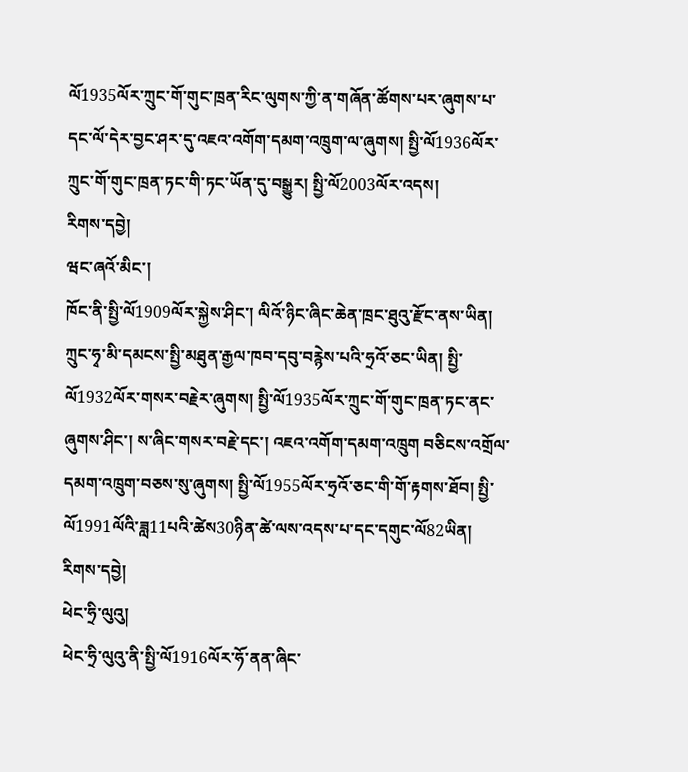ལོ1935ལོར་ཀྲུང་གོ་གུང་ཁྲན་རིང་ལུགས་ཀྱི་ན་གཞོན་ཚོགས་པར་ཞུགས་པ་དང་ལོ་དེར་བྱང་ཤར་དུ་འཇའ་འགོག་དམག་འཁྲུག་ལ་ཞུགས། སྤྱི་ལོ1936ལོར་ཀྲུང་གོ་གུང་ཁྲན་ཏང་གི་ཏང་ཡོན་དུ་བསྒྱུར། སྤྱི་ལོ2003ལོར་འདས།
རིགས་དབྱེ།
ཝང་ཞའོ་མིང་།
ཁོང་ནི་སྤྱི་ལོ1909ལོར་སྐྱེས་ཤིང་། ལིའོ་ཉིང་ཞིང་ཆེན་ཁྲང་ཐུའུ་རྫོང་ནས་ཡིན། ཀྲུང་ཧྭ་མི་དམངས་སྤྱི་མཐུན་རྒྱལ་ཁབ་དབུ་བརྙེས་པའི་ཧྲའོ་ཅང་ཡིན། སྤྱི་ལོ1932ལོར་གསར་བརྗེར་ཞུགས། སྤྱི་ལོ1935ལོར་ཀྲུང་གོ་གུང་ཁྲན་ཏང་ནང་ཞུགས་ཤིང་། ས་ཞིང་གསར་བརྗེ་དང་། འཇའ་འགོག་དམག་འཁྲུག བཅིངས་འགྲོལ་དམག་འཁྲུག་བཅས་སུ་ཞུགས། སྤྱི་ལོ1955ལོར་ཧྲའོ་ཅང་གི་གོ་རྟགས་ཐོབ། སྤྱི་ལོ1991ལོའི་ཟླ11པའི་ཚེས30ཉིན་ཚེ་ལས་འདས་པ་དང་དགུང་ལོ82ཡིན།
རིགས་དབྱེ།
ཕེང་ཧྲི་ལུའུ།
ཕེང་ཧྲི་ལུའུ་ནི་སྤྱི་ལོ1916ལོར་ཧོ་ནན་ཞིང་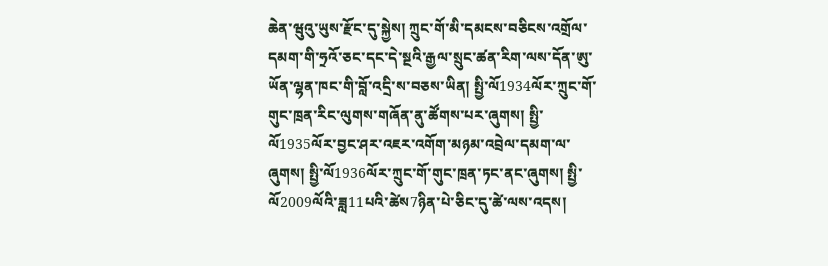ཆེན་ཝུའུ་ཡུས་རྫོང་དུ་སྐྱེས། ཀྲུང་གོ་མི་དམངས་བཅིངས་འགྲོལ་དམག་གི་ཧྲའོ་ཅང་དང་དེ་སྔའི་རྒྱལ་སྲུང་ཚན་རིག་ལས་དོན་ཨུ་ཡོན་ལྷན་ཁང་གི་བློ་འདྲི་ས་བཅས་ཡིན། སྤྱི་ལོ1934ལོར་ཀྲུང་གོ་གུང་ཁྲན་རིང་ལུགས་གཞོན་ནུ་ཚོགས་པར་ཞུགས། སྤྱི་ལོ1935ལོར་བྱང་ཤར་འཇར་འགོག་མཉམ་འབྲེལ་དམག་ལ་ཞུགས། སྤྱི་ལོ1936ལོར་ཀྲུང་གོ་གུང་ཁྲན་ཏང་ནང་ཞུགས། སྤྱི་ལོ2009ལོའི་ཟླ11པའི་ཚེས7ཉིན་པེ་ཅིང་དུ་ཚེ་ལས་འདས།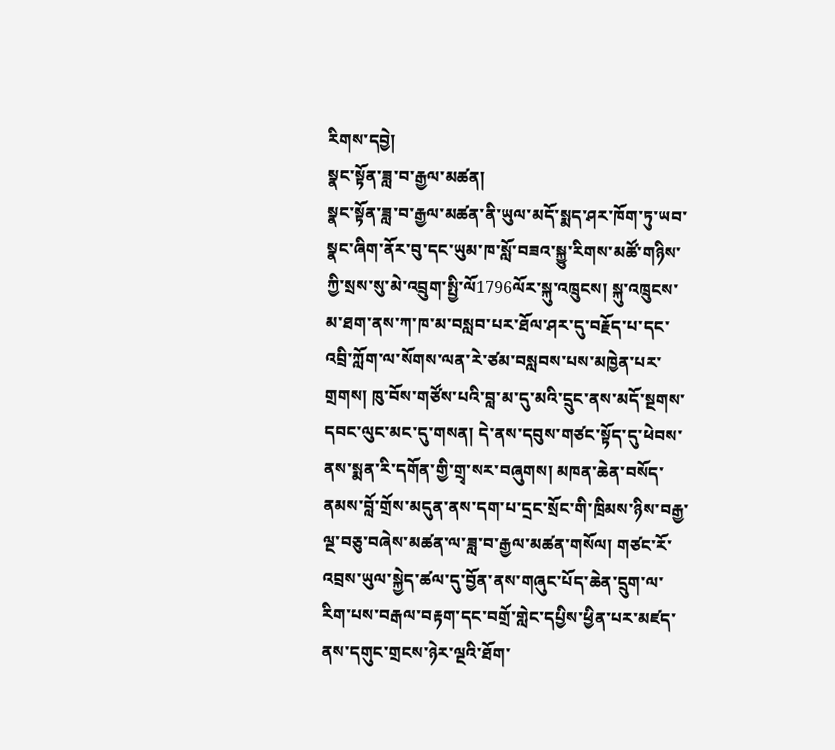རིགས་དབྱེ།
སྣང་སྟོན་ཟླ་བ་རྒྱལ་མཚན།
སྣང་སྟོན་ཟླ་བ་རྒྱལ་མཚན་ནི་ཡུལ་མདོ་སྨད་ཤར་ཁོག་ཏུ་ཡབ་སྣང་ཞིག་ནོར་བུ་དང་ཡུམ་ཁ་སློ་བཟའ་སྐྱུ་རིགས་མཚོ་གཉིས་ཀྱི་སྲས་སུ་མེ་འབྲུག་སྤྱི་ལོ1796ལོར་སྐུ་འཁྲུངས། སྐུ་འཁྲུངས་མ་ཐག་ནས་ཀ་ཁ་མ་བསླབ་པར་ཐོལ་ཤར་དུ་བརྗོད་པ་དང་འབྲི་ཀློག་ལ་སོགས་ལན་རེ་ཙམ་བསླབས་པས་མཁྱེན་པར་གྲགས། ཁུ་བོས་གཙོས་པའི་བླ་མ་དུ་མའི་དྲུང་ནས་མདོ་སྔགས་དབང་ལུང་མང་དུ་གསན། དེ་ནས་དབུས་གཙང་སྟོད་དུ་ཕེབས་ནས་སྨན་རི་དགོན་གྱི་གྲྭ་སར་བཞུགས། མཁན་ཆེན་བསོད་ནམས་བློ་གྲོས་མདུན་ནས་དག་པ་དྲང་སྲོང་གི་ཁྲིམས་ཉིས་བརྒྱ་ལྔ་བཅུ་བཞེས་མཚན་ལ་ཟླ་བ་རྒྱལ་མཚན་གསོལ། གཙང་རོ་འབྲས་ཡུལ་སྐྱེད་ཚལ་དུ་བྱོན་ནས་གཞུང་པོད་ཆེན་དྲུག་ལ་རིག་པས་བརྒལ་བརྟག་དང་བགྲོ་གླེང་དཔྱིས་ཕྱིན་པར་མཛད་ནས་དགུང་གྲངས་ཉེར་ལྔའི་ཐོག་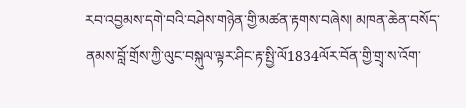རབ་འབྱམས་དགེ་བའི་བཤེས་གཉེན་གྱི་མཚན་རྟགས་བཞེས། མཁན་ཆེན་བསོད་ནམས་བློ་གྲོས་ཀྱི་ལུང་བསྐུལ་ལྟར་ཤིང་རྟ་སྤྱི་ལོ1834ལོར་བོན་གྱི་གྲྭ་ས་འོག་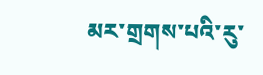མར་གྲགས་པའི་རུ་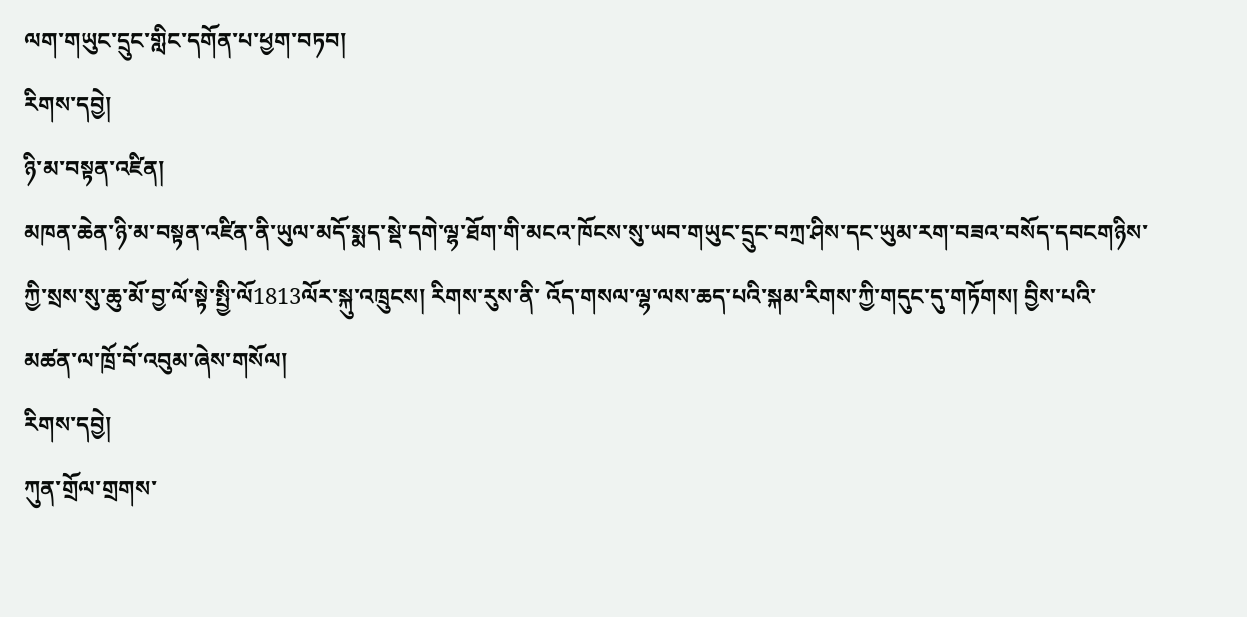ལག་གཡུང་དྲུང་གླིང་དགོན་པ་ཕྱག་བཏབ།
རིགས་དབྱེ།
ཉི་མ་བསྟན་འཛིན།
མཁན་ཆེན་ཉི་མ་བསྟན་འཛིན་ནི་ཡུལ་མདོ་སྨད་སྡེ་དགེ་ལྷ་ཐོག་གི་མངའ་ཁོངས་སུ་ཡབ་གཡུང་དྲུང་བཀྲ་ཤིས་དང་ཡུམ་རག་བཟའ་བསོད་དབངགཉིས་ཀྱི་སྲས་སུ་ཆུ་མོ་བྱ་ལོ་སྟེ་སྤྱི་ལོ1813ལོར་སྐུ་འཁྲུངས། རིགས་རུས་ནི་ འོད་གསལ་ལྷ་ལས་ཆད་པའི་སྐམ་རིགས་ཀྱི་གདུང་དུ་གཏོགས། བྱིས་པའི་མཚན་ལ་ཁྲོ་བོ་འབུམ་ཞེས་གསོལ།
རིགས་དབྱེ།
ཀུན་གྲོལ་གྲགས་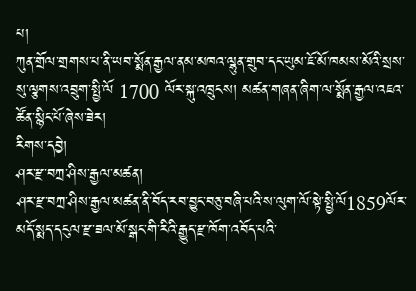པ།
ཀུན་གྲོལ་གྲགས་པ་ནི་ཡབ་སྨོན་རྒྱལ་ནམ་མཁའ་ལྷུན་གྲུབ་དང་ཡུམ་ཇོ་མོ་ཁམས་མོའི་སྲས་སུ་ལྕགས་འབྲུག་སྤྱི་ལོ 1700 ལོར་སྐུ་འཁྲུངས། མཚན་གཞན་ཞིག་ལ་སྨོན་རྒྱལ་འཇའ་ཚོན་སྙིང་པོ་ཞེས་ཟེར།
རིགས་དབྱེ།
ཤར་རྫ་བཀྲ་ཤིས་རྒྱལ་མཚན།
ཤར་རྫ་བཀྲ་ཤིས་རྒྱལ་མཚན་ནི་བོད་རབ་བྱུང་བཅུ་བཞི་པའི་ས་ལུག་ལོ་སྟེ་སྤྱི་ལོ1859ལོར་མདོ་སྨད་དངུལ་རྫ་ཟལ་མོ་སྒང་གི་རིའི་རྒྱུད་རྫ་ཁོག་འབོད་པའི་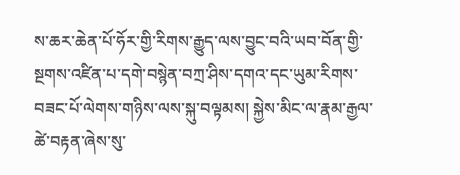ས་ཆར་ཆེན་པོ་ཧོར་གྱི་རིགས་རྒྱུད་ལས་བྱུང་བའི་ཡབ་བོན་གྱི་སྔགས་འཛིན་པ་དགེ་བསྙེན་བཀྲ་ཤིས་དགའ་དང་ཡུམ་རིགས་བཟང་པོ་ལེགས་གཉིས་ལས་སྐུ་བལྟམས། སྐྱེས་མིང་ལ་རྣམ་རྒྱལ་ཚེ་བརྟན་ཞེས་སུ་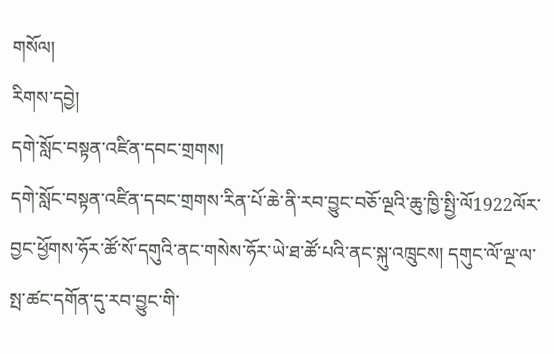གསོལ།
རིགས་དབྱེ།
དགེ་སློང་བསྟན་འཛིན་དབང་གྲགས།
དགེ་སློང་བསྟན་འཛིན་དབང་གྲགས་རིན་པོ་ཆེ་ནི་རབ་བྱུང་བཅོ་ལྔའི་ཆུ་ཁྱི་སྤྱི་ལོ1922ལོར་བྱང་ཕྱོགས་ཧོར་ཚོ་སོ་དགུའི་ནང་གསེས་ཧོར་ཡེ་ཐ་ཚོ་པའི་ནང་སྐུ་འཁྲུངས། དགུང་ལོ་ལྔ་ལ་སྤ་ཚང་དགོན་དུ་རབ་བྱུང་གི་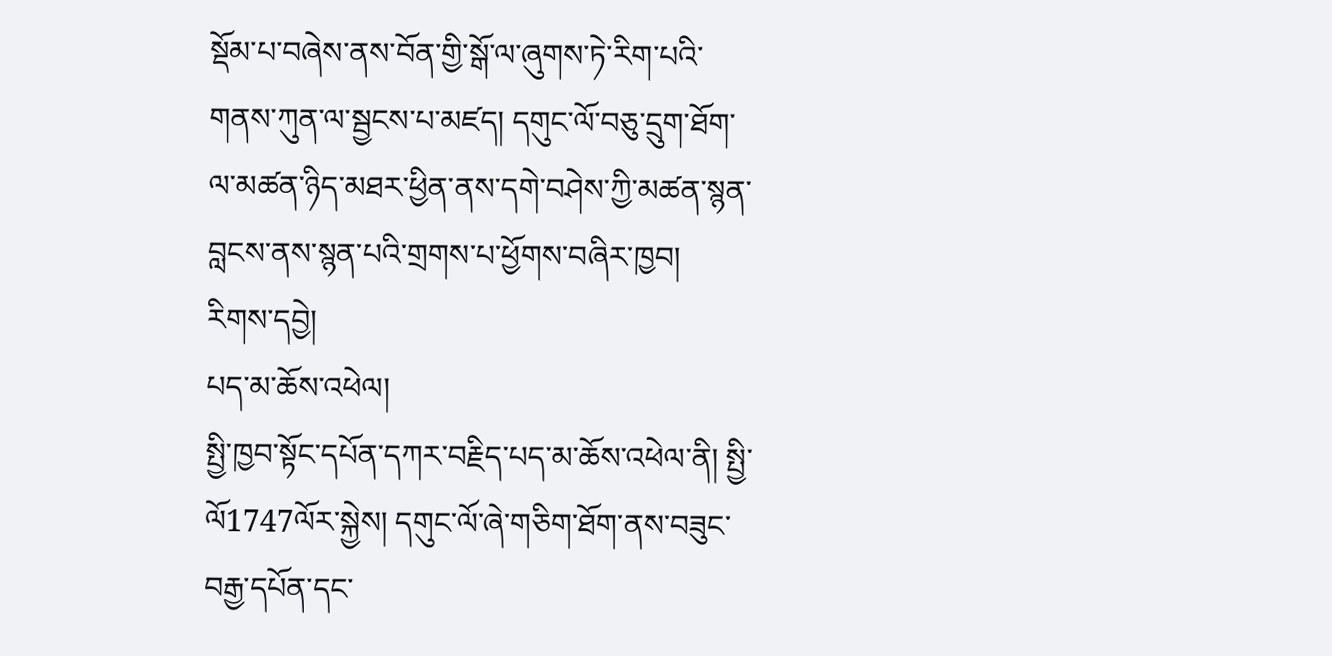སྡོམ་པ་བཞེས་ནས་བོན་གྱི་སྒོ་ལ་ཞུགས་ཏེ་རིག་པའི་གནས་ཀུན་ལ་སྦྱངས་པ་མཛད། དགུང་ལོ་བཅུ་དྲུག་ཐོག་ལ་མཚན་ཉིད་མཐར་ཕྱིན་ནས་དགེ་བཤེས་ཀྱི་མཚན་སྙན་བླངས་ནས་སྙན་པའི་གྲགས་པ་ཕྱོགས་བཞིར་ཁྱབ།
རིགས་དབྱེ།
པད་མ་ཆོས་འཕེལ།
སྤྱི་ཁྱབ་སྟོང་དཔོན་དཀར་བརྗིད་པད་མ་ཆོས་འཕེལ་ནི། སྤྱི་ལོ1747ལོར་སྐྱེས། དགུང་ལོ་ཞེ་གཅིག་ཐོག་ནས་བཟུང་བརྒྱ་དཔོན་དང་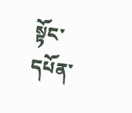སྟོང་དཔོན་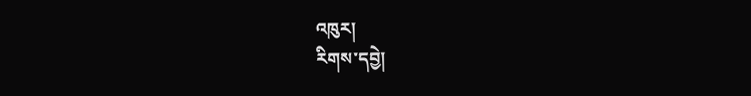འཁུར།
རིགས་དབྱེ།